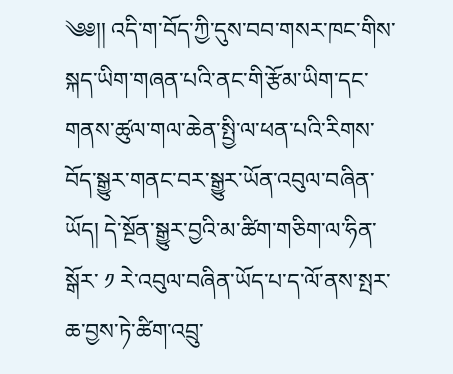༄༅།། འདི་ག་བོད་ཀྱི་དུས་བབ་གསར་ཁང་གིས་སྐད་ཡིག་གཞན་པའི་ནང་གི་རྩོམ་ཡིག་དང་གནས་ཚུལ་གལ་ཆེན་སྤྱི་ལ་ཕན་པའི་རིགས་བོད་སྒྱུར་གནང་བར་སྒྱུར་ཡོན་འབུལ་བཞིན་ཡོད། དེ་སྔོན་སྒྱུར་བྱའི་མ་ཚིག་གཅིག་ལ་ཧིན་སྒོར་ ༡ རེ་འབུལ་བཞིན་ཡོད་པ་ད་ལོ་ནས་སྤར་ཆ་བྱས་ཏེ་ཚིག་འབྲུ་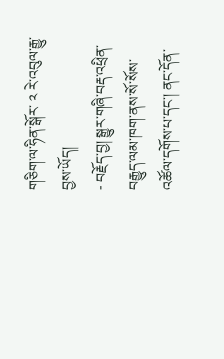གཅིག་ལ་ཧིན་སྒོར་ ༢ རེ་འབུལ་རྒྱུ་བྱས་ཡོད།
- བརྗོད་བྱ། སྒྱུར་གཞི་བརྡ་འཕྲིན་བརྒྱུད་ལམ་ཁག་ནས་སོ་སོས་འཚོལ་དགོས་པ་དང་། ནང་དོན་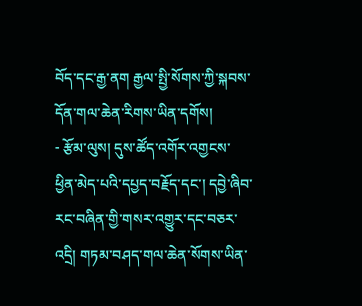བོད་དང་རྒྱ་ནག རྒྱལ་སྤྱི་སོགས་ཀྱི་སྐབས་དོན་གལ་ཆེན་རིགས་ཡིན་དགོས།
- རྩོམ་ལུས། དུས་ཚོད་འགོར་འགྱངས་ཕྱིན་མེད་པའི་དཔྱད་བརྗོད་དང་། དབྱེ་ཞིབ་རང་བཞིན་གྱི་གསར་འགྱུར་དང་བཅར་འདྲི། གཏམ་བཤད་གལ་ཆེན་སོགས་ཡིན་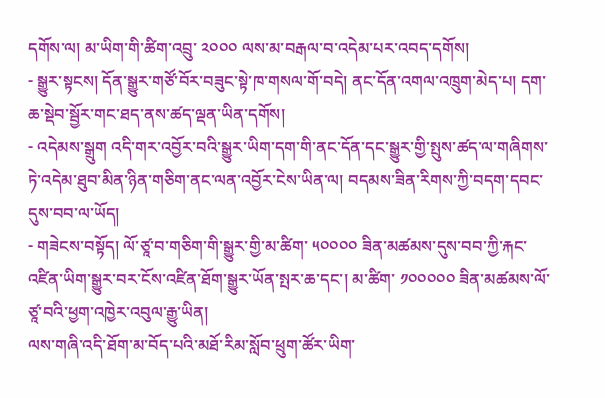དགོས་ལ། མ་ཡིག་གི་ཚིག་འབྲུ་ ༢༠༠༠ ལས་མ་བརྒལ་བ་འདེམ་པར་འབད་དགོས།
- སྒྱུར་སྟངས། དོན་སྒྱུར་གཙོ་བོར་བཟུང་སྟེ་ཁ་གསལ་གོ་བདེ། ནང་དོན་འགལ་འཁྲུག་མེད་པ། དག་ཆ་སྡེབ་སྦྱོར་གང་ཐད་ནས་ཚད་ལྡན་ཡིན་དགོས།
- འདེམས་སྒྲུག འདི་གར་འབྱོར་བའི་སྒྱུར་ཡིག་དག་གི་ནང་དོན་དང་སྒྱུར་གྱི་སྤུས་ཚད་ལ་གཞིགས་ཏེ་འདེམ་ཐུབ་མིན་ཉིན་གཅིག་ནང་ལན་འབྱོར་ངེས་ཡིན་ལ། བདམས་ཟིན་རིགས་ཀྱི་བདག་དབང་དུས་བབ་ལ་ཡོད།
- གཟེངས་བསྟོད། ལོ་ཙཱ་བ་གཅིག་གི་སྒྱུར་གྱི་མ་ཚིག་ ༥༠༠༠༠ ཟིན་མཚམས་དུས་བབ་ཀྱི་རྐང་འཛིན་ཡིག་སྒྱུར་བར་ངོས་འཛིན་ཐོག་སྒྱུར་ཡོན་སྤར་ཆ་དང་། མ་ཚིག་ ༡༠༠༠༠༠ ཟིན་མཚམས་ལོ་ཙཱ་བའི་ཕྱག་འཁྱེར་འབུལ་རྒྱུ་ཡིན།
ལས་གཞི་འདི་ཐོག་མ་བོད་པའི་མཐོ་རིམ་སློབ་ཕྲུག་ཚོར་ཡིག་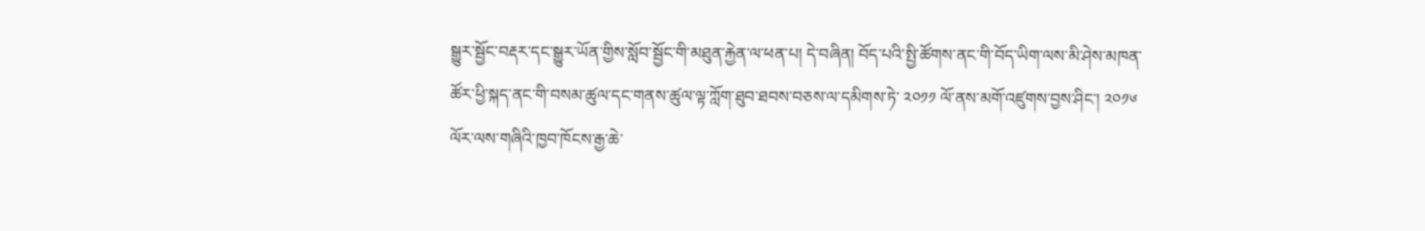སྒྱུར་སྦྱོང་བརྡར་དང་སྒྱུར་ཡོན་གྱིས་སློབ་སྦྱོང་གི་མཐུན་རྐྱེན་ལ་ཕན་པ། དེ་བཞིན། བོད་པའི་སྤྱི་ཚོགས་ནང་གི་བོད་ཡིག་ལས་མི་ཤེས་མཁན་ཚོར་ཕྱི་སྐད་ནང་གི་བསམ་ཚུལ་དང་གནས་ཚུལ་ལྟ་ཀློག་ཐུབ་ཐབས་བཅས་ལ་དམིགས་ཏེ་ ༢༠༡༡ ལོ་ནས་མགོ་འཛུགས་བྱས་ཤིང་། ༢༠༡༦ ལོར་ལས་གཞིའི་ཁྱབ་ཁོངས་རྒྱ་ཆེ་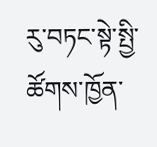རུ་བཏང་སྟེ་སྤྱི་ཚོགས་ཁྱོན་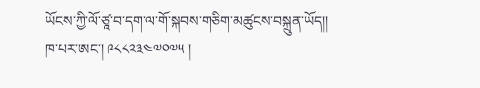ཡོངས་ཀྱི་ལོ་ཙཱ་བ་དག་ལ་གོ་སྐབས་གཅིག་མཚུངས་བསྐྲུན་ཡོད།།
ཁ་པར་ཨང་། ༩༨༨༢༣༤༧༠༧༥ །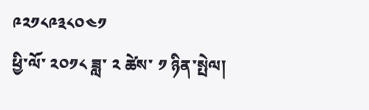༩༢༡༨༩༣༨༠༤༡
ཕྱི་ལོ་ ༢༠༡༨ ཟླ་ ༢ ཚེས་ ༡ ཉིན་སྤེལ།